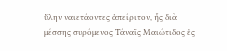ὕλην ναιετάοντες ἀπείριτον, ἧς διὰ μέσσης συρόμενος Τάναϊς Μαιώτιδος ἐς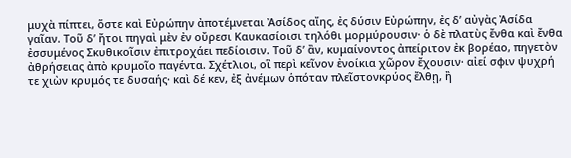μυχὰ πίπτει, ὅστε καὶ Εὐρώπην ἀποτέμνεται Ἀσίδος αἴης, ἐς δύσιν Εὐρώπην, ἐς δʼ αὐγὰς Ἀσίδα γαῖαν. Τοῦ δʼ ἤτοι πηγαὶ μὲν ἐν οὔρεσι Καυκασίοισι τηλόθι μορμύρουσιν· ὁ δὲ πλατὺς ἔνθα καὶ ἔνθα ἐσσυμένος Σκυθικοῖσιν ἐπιτροχάει πεδίοισιν. Τοῦ δʼ ἂν, κυμαίνοντος ἀπείριτον ἐκ βορέαο, πηγετὸν ἀθρήσειας ἀπὸ κρυμοῖο παγέντα. Σχέτλιοι, οἳ περὶ κεῖνον ἐνοίκια χῶρον ἔχουσιν· αἰεί σφιν ψυχρή τε χιὼν κρυμός τε δυσαής· καὶ δέ κεν, ἐξ ἀνέμων ὁπόταν πλεῖστονκρύος ἔλθῃ, ἢ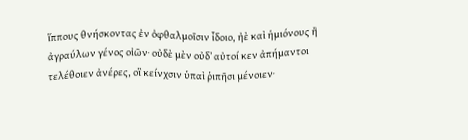ἵππους θνήσκοντας ἐν ὀφθαλμοῖσιν ἶδοιο, ἠὲ καὶ ἡμιόνους ἢ ἀγραύλων γένος οἰῶν· οὐδὲ μὲν οὐδʼ αὐτοί κεν ἀπήμαντοι τελέθοιεν ἀνέρες, οἳ κείνχσιν ὑπαὶ ῥιπῆσι μένοιεν·